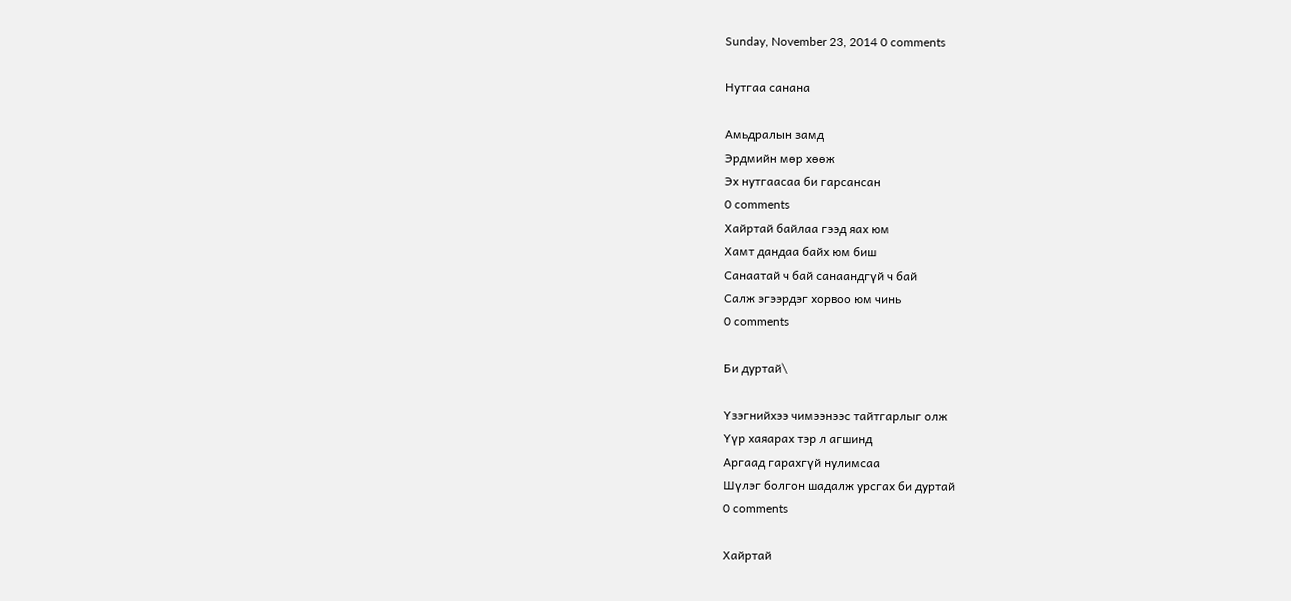Sunday, November 23, 2014 0 comments

Нутгаа санана

Амьдралын замд
Эрдмийн мөр хөөж
Эх нутгаасаа би гарсансан
0 comments
Хайртай байлаа гээд яах юм
Хамт дандаа байх юм биш
Санаатай ч бай санаандгүй ч бай
Салж эгээрдэг хорвоо юм чинь
0 comments

Би дуртай\

Үзэгнийхээ чимээнээс тайтгарлыг олж
Үүр хаяарах тэр л агшинд
Аргаад гарахгүй нулимсаа
Шүлэг болгон шадалж урсгах би дуртай
0 comments

Хайртай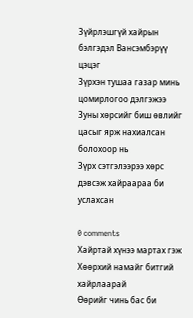Зүйрлэшгүй хайрын бэлгэдэл Вансэмбэрүү цэцэг
Зүрхэн тушаа газар минь цомирлогоо дэлгэжээ
Зуны хөрсийг биш өвлийг цасыг ярж нахиалсан болохоор нь
Зүрх сэтгэлээрээ хөрс дэвсэж хайраараа би услахсан

0 comments
Хайртай хүнээ мартах гэж
Хөөрхий намайг битгий хайрлаарай
Өөрийг чинь бас би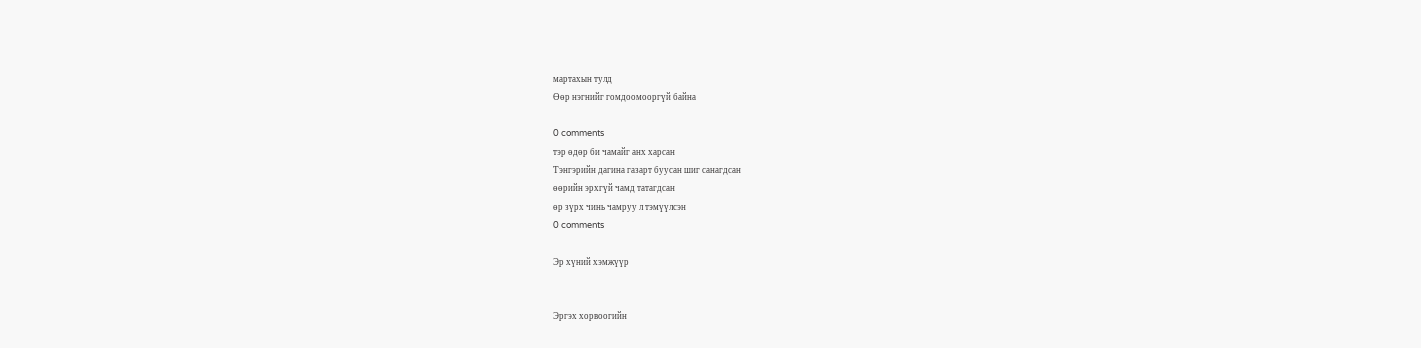мартахын тулд
Өөр нэгнийг гомдоомооргүй байна

0 comments
тэр өдөр би чамайг анх харсан
Тэнгэрийн дагина газарт буусан шиг санагдсан
өөрийн эрхгүй чамд татагдсан
өр зүрх чинь чамруу л тэмүүлсэн
0 comments

Эр хүний хэмжүүр


Эргэх хорвоогийн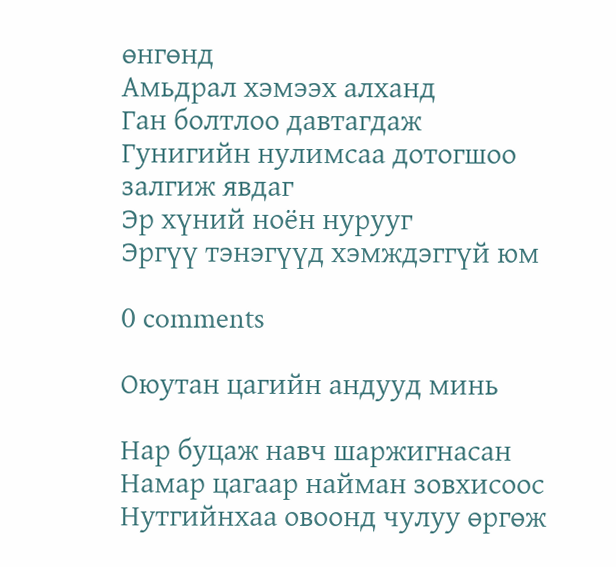өнгөнд
Амьдрал хэмээх алханд
Ган болтлоо давтагдаж
Гунигийн нулимсаа дотогшоо залгиж явдаг
Эр хүний ноён нурууг
Эргүү тэнэгүүд хэмждэггүй юм

0 comments

Оюутан цагийн андууд минь

Нар буцаж навч шаржигнасан
Намар цагаар найман зовхисоос
Нутгийнхаа овоонд чулуу өргөж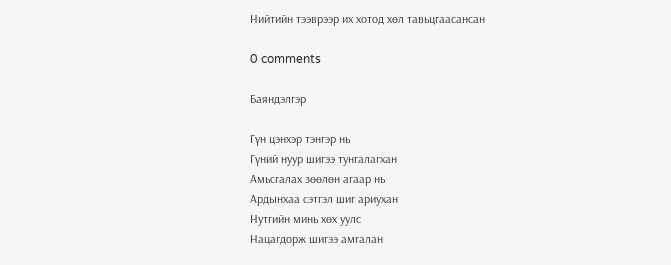Нийтийн тээврээр их хотод хөл тавьцгаасансан

0 comments

Баяндэлгэр

Гүн цэнхэр тэнгэр нь
Гүний нуур шигээ тунгалагхан
Амьсгалах зөөлөн агаар нь
Ардынхаа сэтгэл шиг ариухан
Нутгийн минь хөх уулс
Нацагдорж шигээ амгалан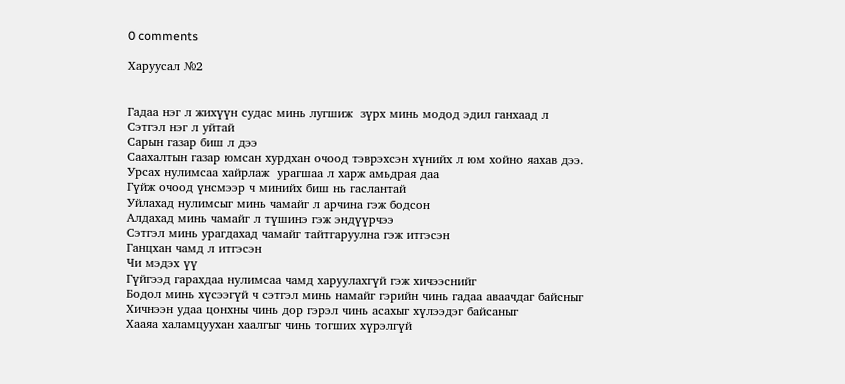0 comments

Харуусал №2


Гадаа нэг л жихүүн судас минь лугшиж  зүрх минь модод эдил ганхаад л
Сэтгэл нэг л уйтай
Сарын газар биш л дээ
Саахалтын газар юмсан хурдхан очоод тэврэхсэн хүнийх л юм хойно яахав дээ.
Урсах нулимсаа хайрлаж  урагшаа л харж амьдрая даа
Гүйж очоод үнсмээр ч минийх биш нь гаслантай
Уйлахад нулимсыг минь чамайг л арчина гэж бодсон
Алдахад минь чамайг л түшинэ гэж эндүүрчээ
Сэтгэл минь урагдахад чамайг тайтгаруулна гэж итгэсэн
Ганцхан чамд л итгэсэн
Чи мэдэх үү
Гүйгээд гарахдаа нулимсаа чамд харуулахгүй гэж хичээснийг
Бодол минь хүсээгүй ч сэтгэл минь намайг гэрийн чинь гадаа аваачдаг байсныг
Хичнээн удаа цонхны чинь дор гэрэл чинь асахыг хүлээдэг байсаныг
Хааяа халамцуухан хаалгыг чинь тогших хүрэлгүй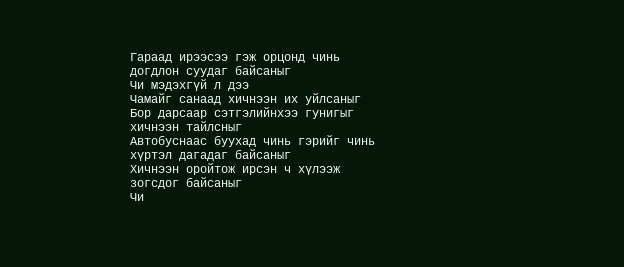Гараад ирээсээ гэж орцонд чинь догдлон суудаг байсаныг
Чи мэдэхгүй л дээ
Чамайг санаад хичнээн их уйлсаныг
Бор дарсаар сэтгэлийнхээ гунигыг хичнээн тайлсныг
Автобуснаас буухад чинь гэрийг чинь хүртэл дагадаг байсаныг
Хичнээн оройтож ирсэн ч хүлээж зогсдог байсаныг
Чи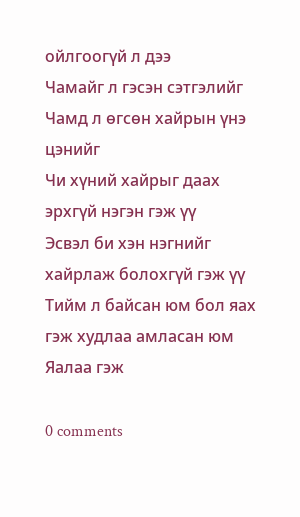ойлгоогүй л дээ
Чамайг л гэсэн сэтгэлийг
Чамд л өгсөн хайрын үнэ цэнийг
Чи хүний хайрыг даах эрхгүй нэгэн гэж үү
Эсвэл би хэн нэгнийг хайрлаж болохгүй гэж үү
Тийм л байсан юм бол яах гэж худлаа амласан юм
Яалаа гэж

0 comments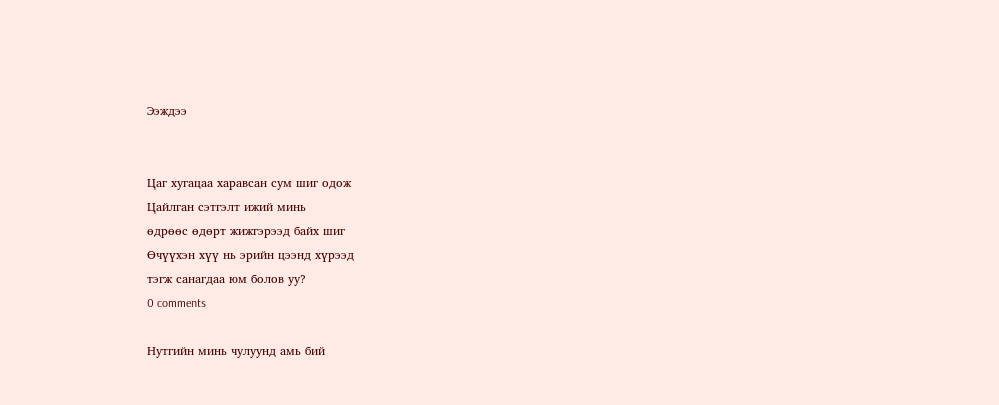Ээждээ


Цаг хугацаа харавсан сум шиг одож
Цайлган сэтгэлт ижий минь
өдрөөс өдөрт жижгэрээд байх шиг
Өчүүхэн хүү нь эрийн цээнд хүрээд
тэгж санагдаа юм болов уу?
0 comments

Нутгийн минь чулуунд амь бий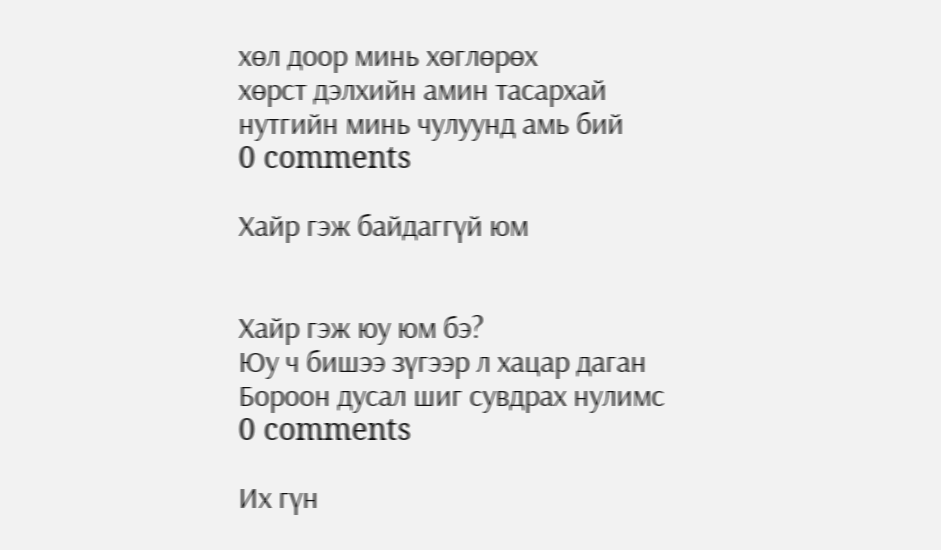хөл доор минь хөглөрөх
хөрст дэлхийн амин тасархай
нутгийн минь чулуунд амь бий
0 comments

Хайр гэж байдаггүй юм


Хайр гэж юу юм бэ?
Юу ч бишээ зүгээр л хацар даган
Бороон дусал шиг сувдрах нулимс
0 comments

Их гүн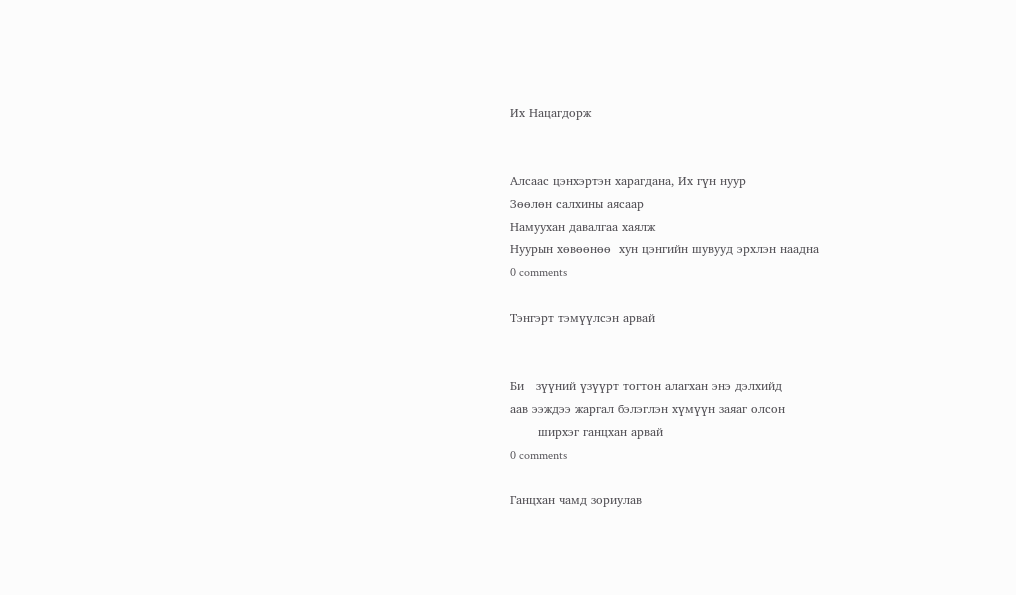Их Нацагдорж


Алсаас цэнхэртэн харагдана, Их гүн нуур
Зөөлөн салхины аясаар
Намуухан давалгаа хаялж
Нуурын хөвөөнөө  хун цэнгийн шувууд эрхлэн наадна
0 comments

Тэнгэрт тэмүүлсэн арвай


Би   зүүний үзүүрт тогтон алагхан энэ дэлхийд
аав ээждээ жаргал бэлэглэн хүмүүн заяаг олсон
       ширхэг ганцхан арвай
0 comments

Ганцхан чамд зориулав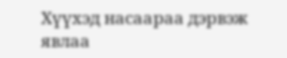Хүүхэд насаараа дэрвэж явлаа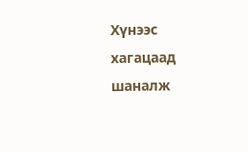Хүнээс хагацаад шаналж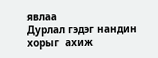явлаа
Дурлал гэдэг нандин хорыг  ахиж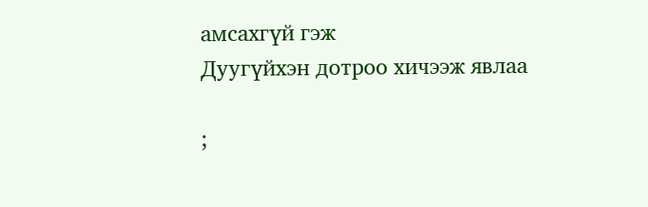амсахгүй гэж
Дуугүйхэн дотроо хичээж явлаа

;